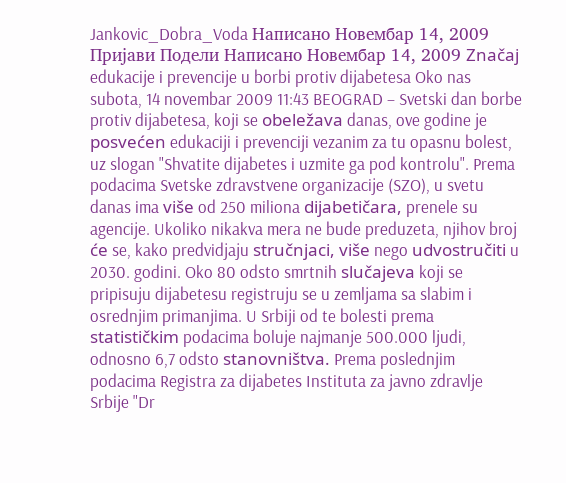Jankovic_Dobra_Voda Написано Новембар 14, 2009 Пријави Подели Написано Новембар 14, 2009 Značaj edukacije i prevencije u borbi protiv dijabetesa Oko nas subota, 14 novembar 2009 11:43 BEOGRAD – Svetski dan borbe protiv dijabetesa, koji se obeležava danas, ove godine je posvećen edukaciji i prevenciji vezanim za tu opasnu bolest, uz slogan "Shvatite dijabetes i uzmite ga pod kontrolu". Prema podacima Svetske zdravstvene organizacije (SZO), u svetu danas ima više od 250 miliona dijabetičara, prenele su agencije. Ukoliko nikakva mera ne bude preduzeta, njihov broj će se, kako predvidjaju stručnjaci, više nego udvostručiti u 2030. godini. Oko 80 odsto smrtnih slučajeva koji se pripisuju dijabetesu registruju se u zemljama sa slabim i osrednjim primanjima. U Srbiji od te bolesti prema statističkim podacima boluje najmanje 500.000 ljudi, odnosno 6,7 odsto stanovništva. Prema poslednjim podacima Registra za dijabetes Instituta za javno zdravlje Srbije "Dr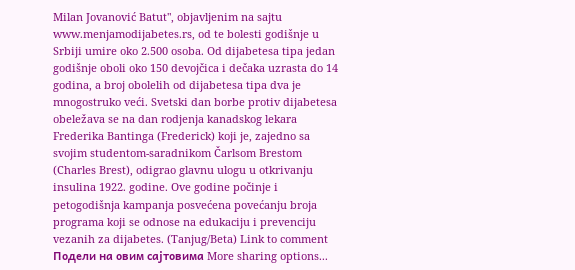Milan Jovanović Batut", objavljenim na sajtu www.menjamodijabetes.rs, od te bolesti godišnje u Srbiji umire oko 2.500 osoba. Od dijabetesa tipa jedan godišnje oboli oko 150 devojčica i dečaka uzrasta do 14 godina, a broj obolelih od dijabetesa tipa dva je mnogostruko veći. Svetski dan borbe protiv dijabetesa obeležava se na dan rodjenja kanadskog lekara Frederika Bantinga (Frederick) koji je, zajedno sa svojim studentom-saradnikom Čarlsom Brestom (Charles Brest), odigrao glavnu ulogu u otkrivanju insulina 1922. godine. Ove godine počinje i petogodišnja kampanja posvećena povećanju broja programa koji se odnose na edukaciju i prevenciju vezanih za dijabetes. (Tanjug/Beta) Link to comment Подели на овим сајтовима More sharing options...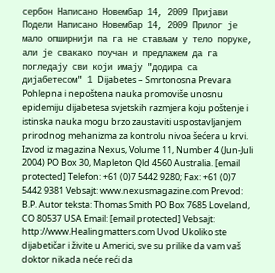сербон Написано Новембар 14, 2009 Пријави Подели Написано Новембар 14, 2009 Прилог је мало опширнији па га не стављам у тело поруке, али је свакако поучан и предлажем да га погледају сви који имају "додира са дијабетесом" 1 Dijabetes – Smrtonosna Prevara Pohlepna i nepoštena nauka promoviše unosnu epidemiju dijabetesa svjetskih razmjera koju poštenje i istinska nauka mogu brzo zaustaviti uspostavljanjem prirodnog mehanizma za kontrolu nivoa šećera u krvi. Izvod iz magazina Nexus, Volume 11, Number 4 (Jun-Juli 2004) PO Box 30, Mapleton Qld 4560 Australia. [email protected] Telefon: +61 (0)7 5442 9280; Fax: +61 (0)7 5442 9381 Vebsajt: www.nexusmagazine.com Prevod: B.P. Autor teksta: Thomas Smith PO Box 7685 Loveland, CO 80537 USA Email: [email protected] Vebsajt: http://www.Healingmatters.com Uvod Ukoliko ste dijabetičar i živite u Americi, sve su prilike da vam vaš doktor nikada neće reći da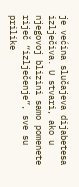je većina slučajeva dijabetesa izlječiva. U stvari, ako u njegovoj blizini samo pomenete riječ “izlječenje”, sve su prilike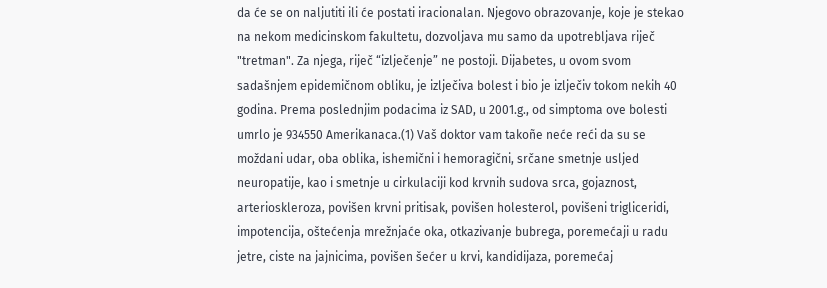da će se on naljutiti ili će postati iracionalan. Njegovo obrazovanje, koje je stekao na nekom medicinskom fakultetu, dozvoljava mu samo da upotrebljava riječ "tretman". Za njega, riječ “izlječenje” ne postoji. Dijabetes, u ovom svom sadašnjem epidemičnom obliku, je izlječiva bolest i bio je izlječiv tokom nekih 40 godina. Prema poslednjim podacima iz SAD, u 2001.g., od simptoma ove bolesti umrlo je 934550 Amerikanaca.(1) Vaš doktor vam takoñe neće reći da su se moždani udar, oba oblika, ishemični i hemoragični, srčane smetnje usljed neuropatije, kao i smetnje u cirkulaciji kod krvnih sudova srca, gojaznost, arterioskleroza, povišen krvni pritisak, povišen holesterol, povišeni trigliceridi, impotencija, oštećenja mrežnjaće oka, otkazivanje bubrega, poremećaji u radu jetre, ciste na jajnicima, povišen šećer u krvi, kandidijaza, poremećaj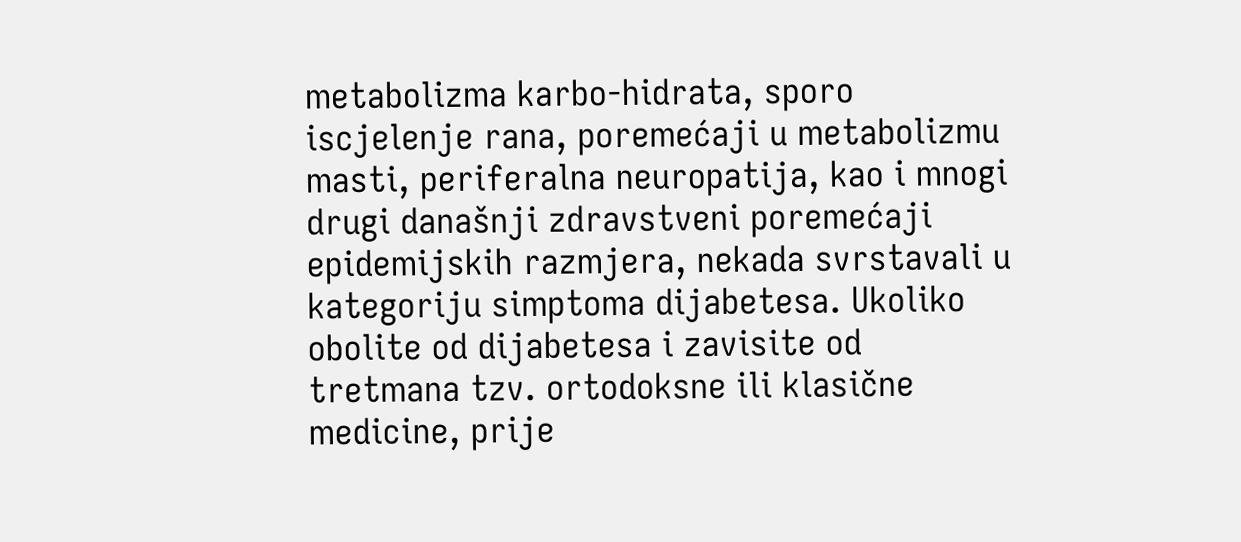metabolizma karbo-hidrata, sporo iscjelenje rana, poremećaji u metabolizmu masti, periferalna neuropatija, kao i mnogi drugi današnji zdravstveni poremećaji epidemijskih razmjera, nekada svrstavali u kategoriju simptoma dijabetesa. Ukoliko obolite od dijabetesa i zavisite od tretmana tzv. ortodoksne ili klasične medicine, prije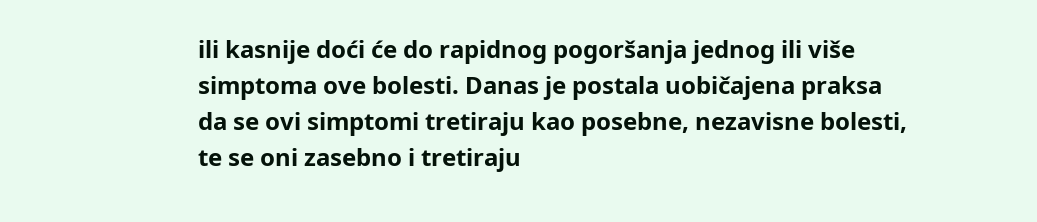ili kasnije doći će do rapidnog pogoršanja jednog ili više simptoma ove bolesti. Danas je postala uobičajena praksa da se ovi simptomi tretiraju kao posebne, nezavisne bolesti, te se oni zasebno i tretiraju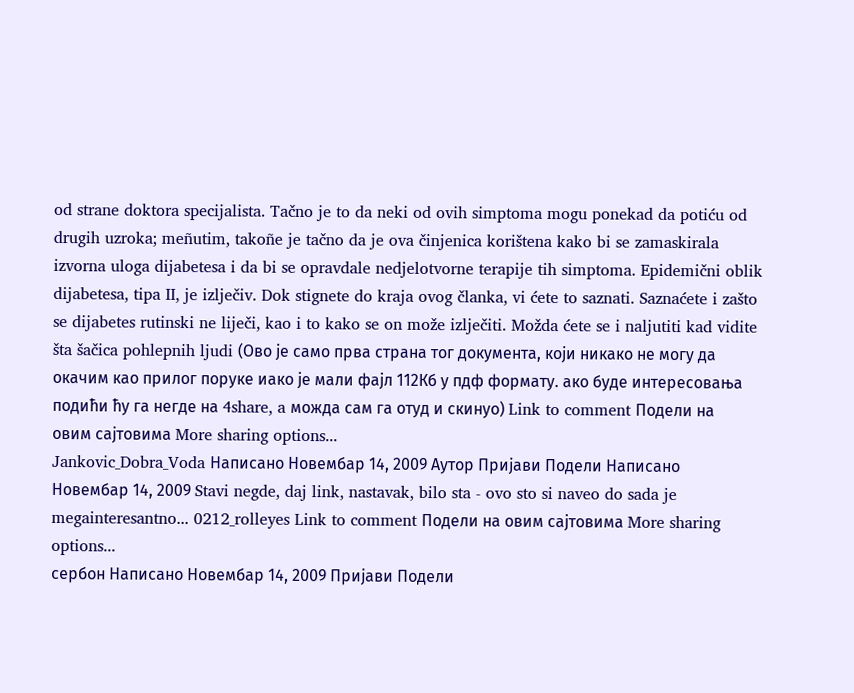od strane doktora specijalista. Tačno je to da neki od ovih simptoma mogu ponekad da potiću od drugih uzroka; meñutim, takoñe je tačno da je ova činjenica korištena kako bi se zamaskirala izvorna uloga dijabetesa i da bi se opravdale nedjelotvorne terapije tih simptoma. Epidemični oblik dijabetesa, tipa II, je izlječiv. Dok stignete do kraja ovog članka, vi ćete to saznati. Saznaćete i zašto se dijabetes rutinski ne liječi, kao i to kako se on može izlječiti. Možda ćete se i naljutiti kad vidite šta šačica pohlepnih ljudi (Ово је само прва страна тог документа, који никако не могу да окачим као прилог поруке иако је мали фајл 112Кб у пдф формату. ако буде интересовања подићи ћу га негде на 4share, a можда сам га отуд и скинуо) Link to comment Подели на овим сајтовима More sharing options...
Jankovic_Dobra_Voda Написано Новембар 14, 2009 Аутор Пријави Подели Написано Новембар 14, 2009 Stavi negde, daj link, nastavak, bilo sta - ovo sto si naveo do sada je megainteresantno... 0212_rolleyes Link to comment Подели на овим сајтовима More sharing options...
сербон Написано Новембар 14, 2009 Пријави Подели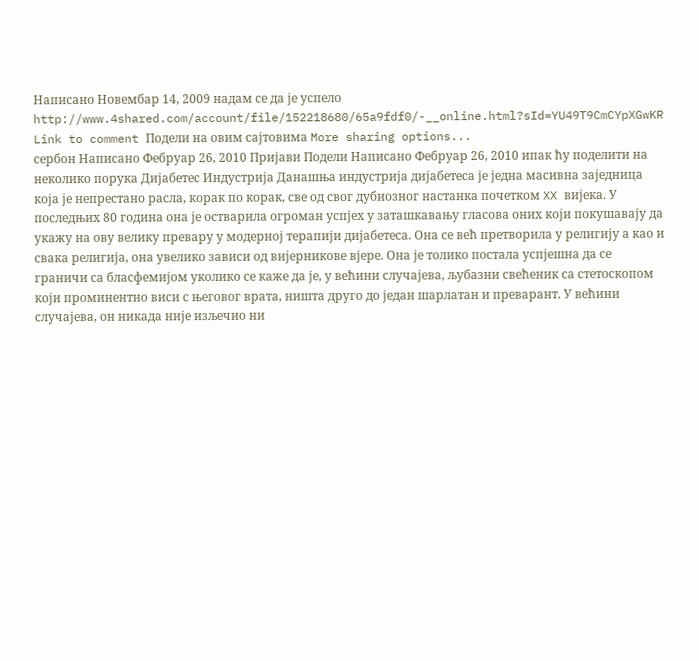Написано Новембар 14, 2009 надам се да је успело http://www.4shared.com/account/file/152218680/65a9fdf0/-__online.html?sId=YU49T9CmCYpXGwKR Link to comment Подели на овим сајтовима More sharing options...
сербон Написано Фебруар 26, 2010 Пријави Подели Написано Фебруар 26, 2010 ипак ћу поделити на неколико порука Дијабетес Индустрија Данашња индустрија дијабетеса је једна масивна заједница која је непрестано расла, корак по корак, све од свог дубиозног настанка почетком XX вијека. У последњих 80 година она је остварила огроман успјех у заташкавању гласова оних који покушавају да укажу на ову велику превару у модерној терапији дијабетеса. Она се већ претворила у религију а као и свака религија, она увелико зависи од вијерникове вјере. Она је толико постала успјешна да се граничи са бласфемијом уколико се каже да је, у већини случајева, љубазни свећеник са стетоскопом који проминентно виси с његовог врата, ништа друго до један шарлатан и преварант. У већини случајева, он никада није изљечио ни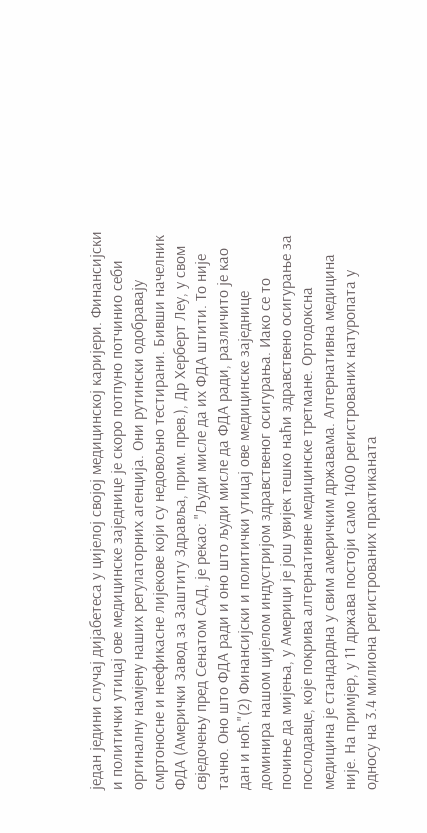један једини случај дијабетеса у цијелој својој медицинској каријери. Финансијски и политички утицај ове медицинске заједнице је скоро потпуно потчинио себи оргиналну намјену наших регулаторних агенција. Они рутински одобравају смртоносне и неефикасне лијекове који су недовољно тестирани. Бивши начелник ФДА (Амерички Завод за Заштиту Здравља, прим. прев.), Др Херберт Леy, у свом свједочењу пред Сенатом САД, је рекао: "Људи мисле да их ФДА штити. То није тачно. Оно што ФДА ради и оно што људи мисле да ФДА ради, различито је као дан и ноћ."(2) Финансијски и политички утицај ове медицинске заједнице доминира нашом цијелом индустријом здравственог осигурања. Иако се то почиње да мијења, у Америци је још увијек тешко наћи здравствено осигурање за послодавце, које покрива алтернативне медицинске третмане. Ортодоксна медицина је стандардна у свим америчким државама. Алтернативна медицина није. На примјер, у 11 држава постоји само 1400 регистрованих натуропата у односу на 3.4 милиона регистрованих практиканата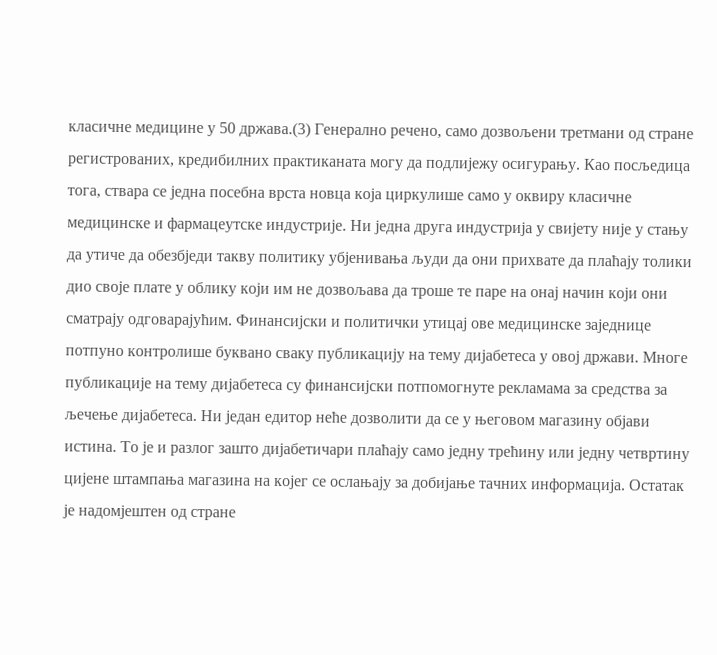класичне медицине у 50 држава.(3) Генерално речено, само дозвољени третмани од стране регистрованих, кредибилних практиканата могу да подлијежу осигурању. Као посљедица тога, ствара се једна посебна врста новца која циркулише само у оквиру класичне медицинске и фармацеутске индустрије. Ни једна друга индустрија у свијету није у стању да утиче да обезбједи такву политику убјенивања људи да они прихвате да плаћају толики дио своје плате у облику који им не дозвољава да троше те паре на онај начин који они сматрају одговарајућим. Финансијски и политички утицај ове медицинске заједнице потпуно контролише буквано сваку публикацију на тему дијабетеса у овој држави. Многе публикације на тему дијабетеса су финансијски потпомогнуте рекламама за средства за љечење дијабетеса. Ни један едитор неће дозволити да се у његовом магазину објави истина. То је и разлог зашто дијабетичари плаћају само једну трећину или једну четвртину цијене штампања магазина на којег се ослањају за добијање тачних информација. Остатак је надомјештен од стране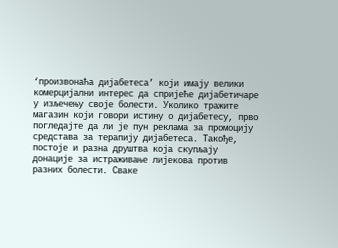‘произвонаћа дијабетеса’ који имају велики комерцијални интерес да спријеће дијабетичаре у изљечењу своје болести. Уколико тражите магазин који говори истину о дијабетесу, прво погледајте да ли је пун реклама за промоцију средстава за терапију дијабетеса. Такође, постоје и разна друштва која скупљају донације за истраживање лијекова против разних болести. Сваке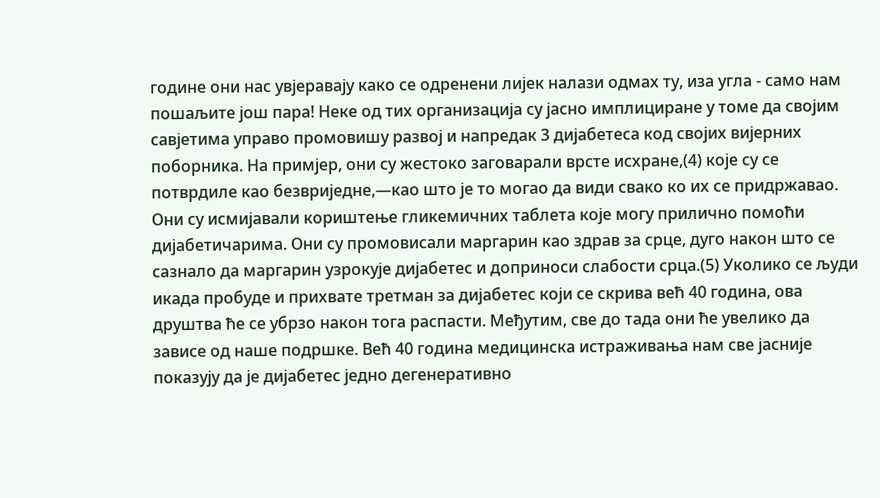године они нас увјеравају како се одренени лијек налази одмах ту, иза угла - само нам пошаљите још пара! Неке од тих организација су јасно имплициране у томе да својим савјетима управо промовишу развој и напредак 3 дијабетеса код својих вијерних поборника. На примјер, они су жестоко заговарали врсте исхране,(4) које су се потврдиле као безвриједне,—као што је то могао да види свако ко их се придржавао. Они су исмијавали кориштење гликемичних таблета које могу прилично помоћи дијабетичарима. Они су промовисали маргарин као здрав за срце, дуго након што се сазнало да маргарин узрокује дијабетес и доприноси слабости срца.(5) Уколико се људи икада пробуде и прихвате третман за дијабетес који се скрива већ 40 година, ова друштва ће се убрзо након тога распасти. Међутим, све до тада они ће увелико да зависе од наше подршке. Већ 40 година медицинска истраживања нам све јасније показују да је дијабетес једно дегенеративно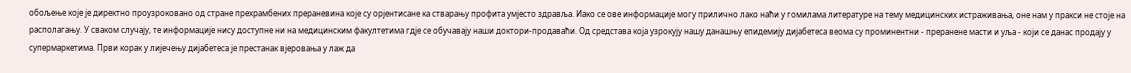обољење које је директно проузроковано од стране прехрамбених прераневина које су орјентисане ка стварању профита умјесто здравља. Иако се ове информације могу прилично лако наћи у гомилама литературе на тему медицинских истраживања, оне нам у пракси не стоје на располагању. У сваком случају, те информације нису доступне ни на медицинским факултетима гдје се обучавају наши доктори-продаваћи. Од средстава која узрокују нашу данашњу епидемију дијабетеса веома су проминентни - преранене масти и уља - који се данас продају у супермаркетима. Први корак у лијечењу дијабетеса је престанак вјеровања у лаж да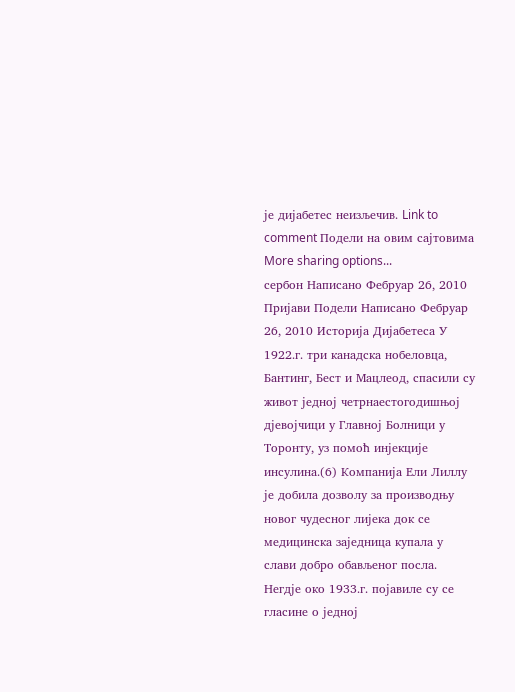је дијабетес неизљечив. Link to comment Подели на овим сајтовима More sharing options...
сербон Написано Фебруар 26, 2010 Пријави Подели Написано Фебруар 26, 2010 Историја Дијабетеса У 1922.г. три канадска нобеловца, Бантинг, Бест и Мацлеод, спасили су живот једној четрнаестогодишњој дјевојчици у Главној Болници у Торонту, уз помоћ инјекције инсулина.(6) Компанија Ели Лиллy је добила дозволу за производњу новог чудесног лијека док се медицинска заједница купала у слави добро обављеног посла. Негдје око 1933.г. појавиле су се гласине о једној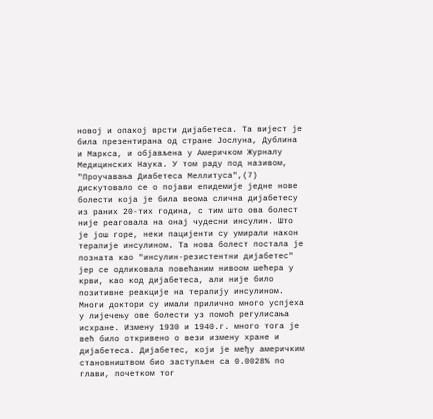новој и опакој врсти дијабетеса. Та вијест је била презентирана од стране Јослyна, Дублина и Маркса, и објављена у Америчком Журналу Медицинских Наука. У том раду под називом, "Проучавања Диабетеса Меллитуса",(7) дискутовало се о појави епидемије једне нове болести која је била веома слична дијабетесу из раних 20-тих година, с тим што ова болест није реаговала на онај чудесни инсулин. Што је још горе, неки пацијенти су умирали након терапије инсулином. Та нова болест постала је позната као "инсулин-резистентни дијабетес" јер се одликовала повећаним нивоом шећера у крви, као код дијабетеса, али није било позитивне реакције на терапију инсулином. Многи доктори су имали прилично много успјеха у лијечењу ове болести уз помоћ регулисања исхране. Измену 1930 и 1940.г. много тога је већ било откривено о вези измену хране и дијабетеса. Дијабетес, који је међу америчким становништвом био заступљен са 0.0028% по глави, почетком тог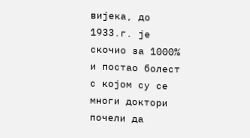вијека, до 1933.г. је скочио за 1000% и постао болест с којом су се многи доктори почели да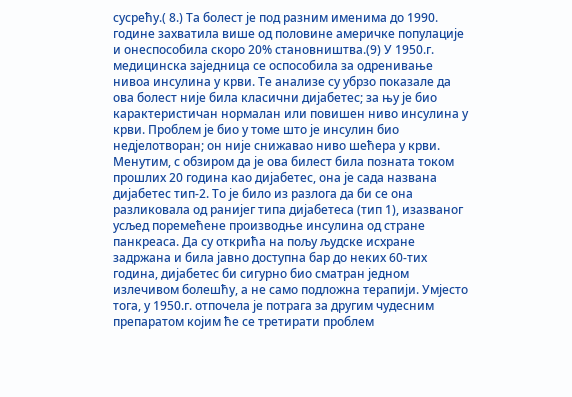сусрећу.( 8.) Та болест је под разним именима до 1990. године захватила више од половине америчке популације и онеспособила скоро 20% становништва.(9) У 1950.г. медицинска заједница се оспособила за одренивање нивоа инсулина у крви. Те анализе су убрзо показале да ова болест није била класични дијабетес; за њу је био карактеристичан нормалан или повишен ниво инсулина у крви. Проблем је био у томе што је инсулин био недјелотворан; он није снижавао ниво шећера у крви. Менутим, с обзиром да је ова билест била позната током прошлих 20 година као дијабетес, она је сада названа дијабетес тип-2. То је било из разлога да би се она разликовала од ранијег типа дијабетеса (тип 1), изазваног усљед поремећене производње инсулина од стране панкреаса. Да су открића на пољу људске исхране задржана и била јавно доступна бар до неких 60-тих година, дијабетес би сигурно био сматран једном излечивом болешћу, а не само подложна терапији. Умјесто тога, у 1950.г. отпочела је потрага за другим чудесним препаратом којим ће се третирати проблем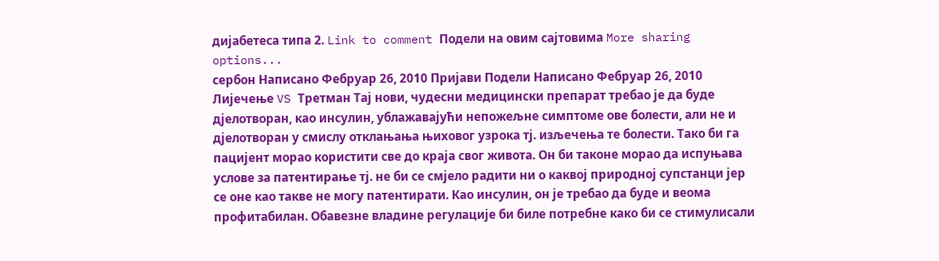дијабетеса типа 2. Link to comment Подели на овим сајтовима More sharing options...
сербон Написано Фебруар 26, 2010 Пријави Подели Написано Фебруар 26, 2010 Лијечење VS Третман Тај нови, чудесни медицински препарат требао је да буде дјелотворан, као инсулин, ублажавајући непожељне симптоме ове болести, али не и дјелотворан у смислу отклањања њиховог узрока тј. изљечења те болести. Тако би га пацијент морао користити све до краја свог живота. Он би таконе морао да испуњава услове за патентирање тј. не би се смјело радити ни о каквој природној супстанци јер се оне као такве не могу патентирати. Као инсулин, он је требао да буде и веома профитабилан. Обавезне владине регулације би биле потребне како би се стимулисали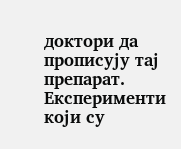доктори да прописују тај препарат. Експерименти који су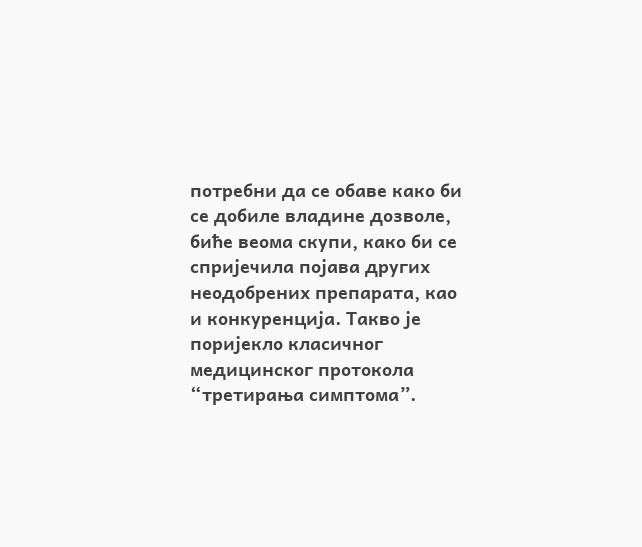потребни да се обаве како би се добиле владине дозволе, биће веома скупи, како би се спријечила појава других неодобрених препарата, као и конкуренција. Такво је поријекло класичног медицинског протокола “третирања симптома”.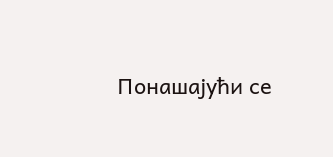Понашајући се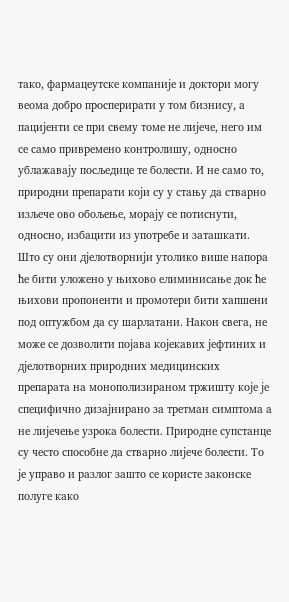тако, фармацеутске компаније и доктори могу веома добро просперирати у том бизнису, а пацијенти се при свему томе не лијече, него им се само привремено контролишу, односно ублажавају посљедице те болести. И не само то, природни препарати који су у стању да стварно изљече ово обољење, морају се потиснути, односно, избацити из употребе и заташкати. Што су они дјелотворнији утолико више напора ће бити уложено у њихово елиминисање док ће њихови пропоненти и промотери бити хапшени под оптужбом да су шарлатани. Након свега, не може се дозволити појава којекавих јефтиних и дјелотворних природних медицинских препарата на монополизираном тржишту које је специфично дизајнирано за третман симптома а не лијечење узрока болести. Природне супстанце су често способне да стварно лијече болести. То је управо и разлог зашто се користе законске полуге како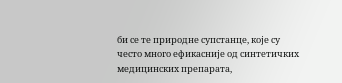би се те природне супстанце, које су често много ефикасније од синтетичких медицинских препарата,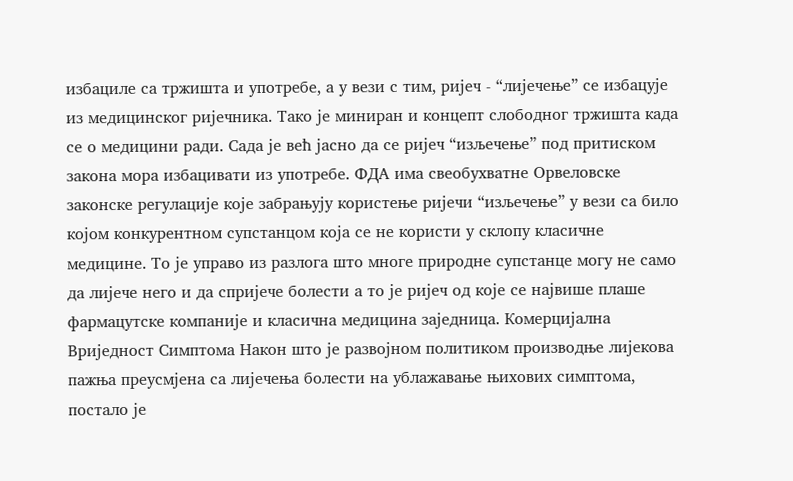избациле са тржишта и употребе, а у вези с тим, ријеч - “лијечење” се избацује из медицинског ријечника. Тако је миниран и концепт слободног тржишта када се о медицини ради. Сада је већ јасно да се ријеч “изљечење” под притиском закона мора избацивати из употребе. ФДА има свеобухватне Орвеловске законске регулације које забрањују користење ријечи “изљечење” у вези са било којом конкурентном супстанцом која се не користи у склопу класичне медицине. То је управо из разлога што многе природне супстанце могу не само да лијече него и да спријече болести а то је ријеч од које се највише плаше фармацутске компаније и класична медицина заједница. Комерцијална Вриједност Симптома Након што је развојном политиком производње лијекова пажња преусмјена са лијечења болести на ублажавање њихових симптома, постало је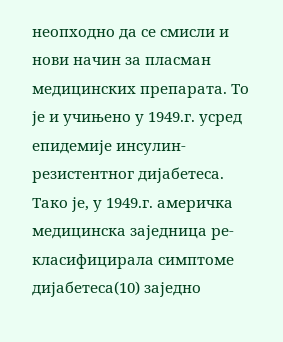неопходно да се смисли и нови начин за пласман медицинских препарата. То је и учињено у 1949.г. усред епидемије инсулин-резистентног дијабетеса. Тако је, у 1949.г. америчка медицинска заједница ре-класифицирала симптоме дијабетеса(10) заједно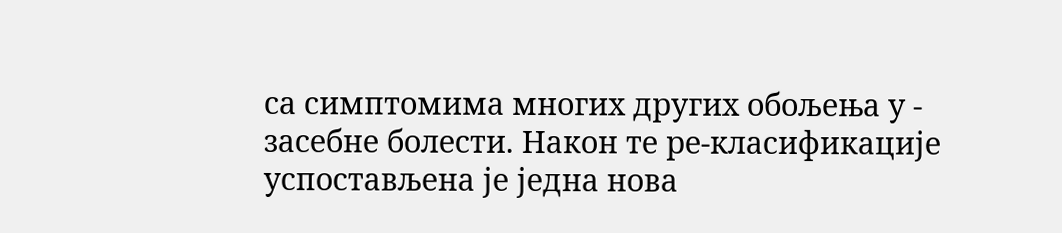са симптомима многих других обољења у - засебне болести. Након те ре-класификације успостављена је једна нова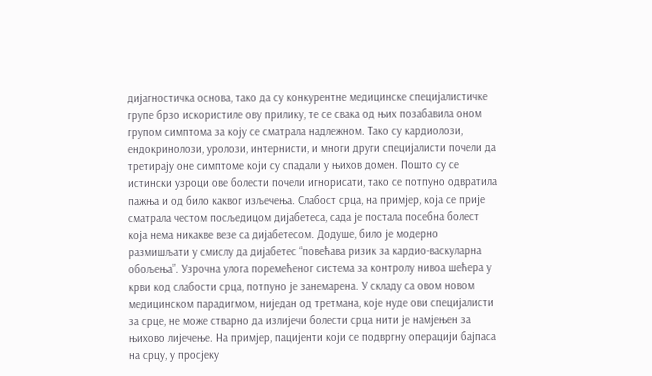дијагностичка основа, тако да су конкурентне медицинске специјалистичке групе брзо искористиле ову прилику, те се свака од њих позабавила оном групом симптома за коју се сматрала надлежном. Тако су кардиолози, ендокринолози, уролози, интернисти, и многи други специјалисти почели да третирају оне симптоме који су спадали у њихов домен. Пошто су се истински узроци ове болести почели игнорисати, тако се потпуно одвратила пажња и од било каквог изљечења. Слабост срца, на примјер, која се прије сматрала честом посљедицом дијабетеса, сада је постала посебна болест која нема никакве везе са дијабетесом. Додуше, било је модерно размишљати у смислу да дијабетес “повећава ризик за кардио-васкуларна обољења”. Узрочна улога поремећеног система за контролу нивоа шећера у крви код слабости срца, потпуно је занемарена. У складу са овом новом медицинском парадигмом, ниједан од третмана, које нуде ови специјалисти за срце, не може стварно да излијечи болести срца нити је намјењен за њихово лијечење. На примјер, пацијенти који се подвргну операцији бајпаса на срцу, у просјеку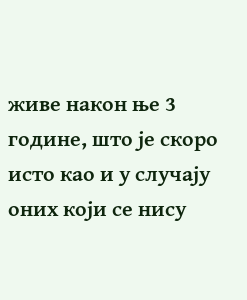живе након ње 3 године, што је скоро исто као и у случају оних који се нису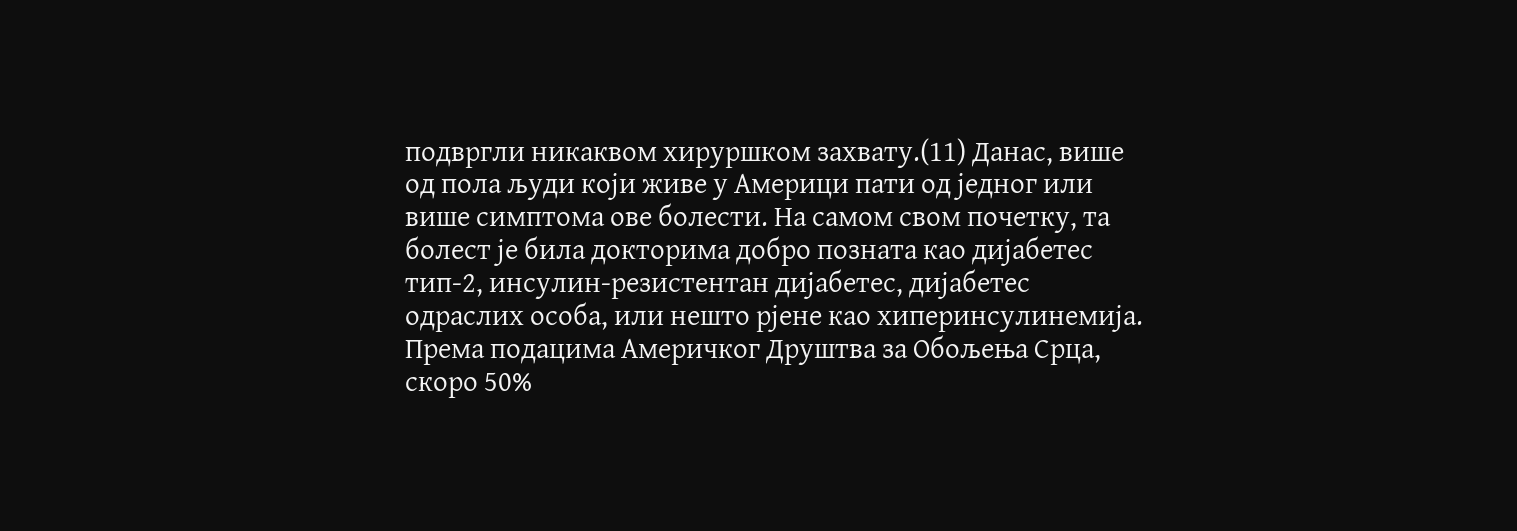подвргли никаквом хируршком захвату.(11) Данас, више од пола људи који живе у Америци пати од једног или више симптома ове болести. На самом свом почетку, та болест је била докторима добро позната као дијабетес тип-2, инсулин-резистентан дијабетес, дијабетес одраслих особа, или нешто рјене као хиперинсулинемија. Према подацима Америчког Друштва за Обољења Срца, скоро 50%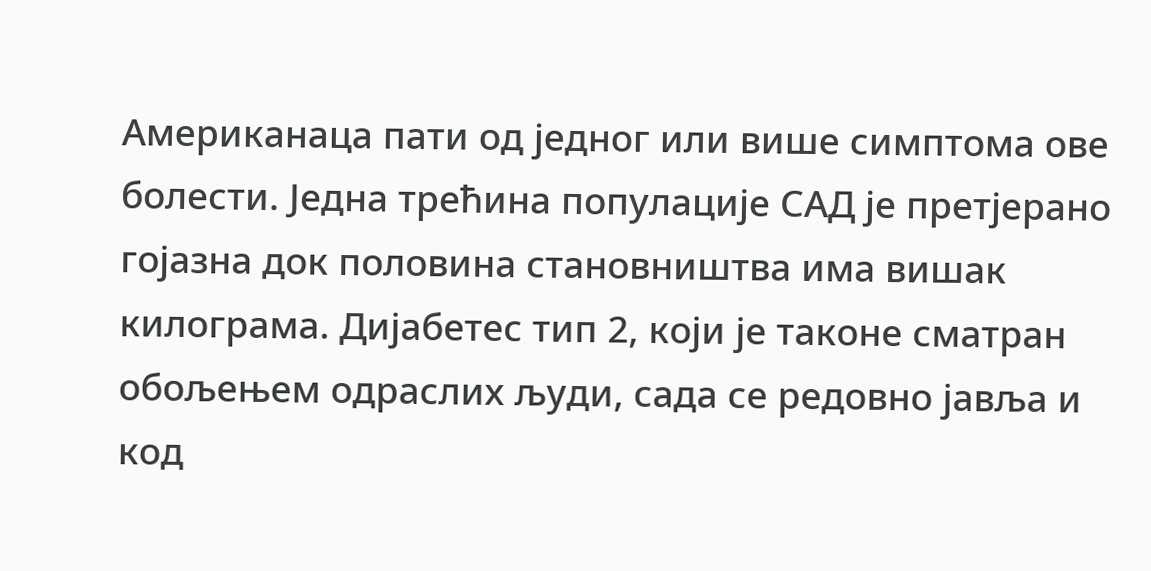Американаца пати од једног или више симптома ове болести. Једна трећина популације САД је претјерано гојазна док половина становништва има вишак килограма. Дијабетес тип 2, који је таконе сматран обољењем одраслих људи, сада се редовно јавља и код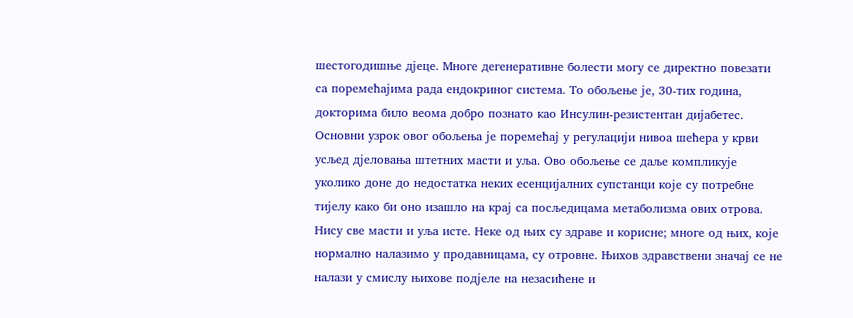шестогодишње дјеце. Многе дегенеративне болести могу се директно повезати са поремећајима рада ендокриног система. То обољење је, 30-тих година, докторима било веома добро познато као Инсулин-резистентан дијабетес. Основни узрок овог обољења је поремећај у регулацији нивоа шећера у крви усљед дјеловања штетних масти и уља. Ово обољење се даље компликује уколико доне до недостатка неких есенцијалних супстанци које су потребне тијелу како би оно изашло на крај са посљедицама метаболизма ових отрова. Нису све масти и уља исте. Неке од њих су здраве и корисне; многе од њих, које нормално налазимо у продавницама, су отровне. Њихов здравствени значај се не налази у смислу њихове подјеле на незасићене и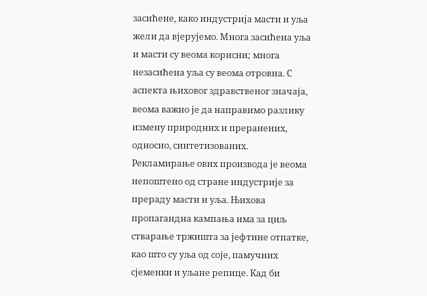засићене, како индустрија масти и уља жели да вјерујемо. Многа засићена уља и масти су веома корисни; многа незасићена уља су веома отровна. С аспекта њиховог здравственог значаја, веома важно је да направимо разлику измену природних и преранених, односно, синтетизованих. Рекламирање ових производа је веома непоштено од стране индустрије за прераду масти и уља. Њихова пропагандна кампања има за циљ стварање тржишта за јефтине отпатке, као што су уља од соје, памучних сјеменки и уљане репице. Кад би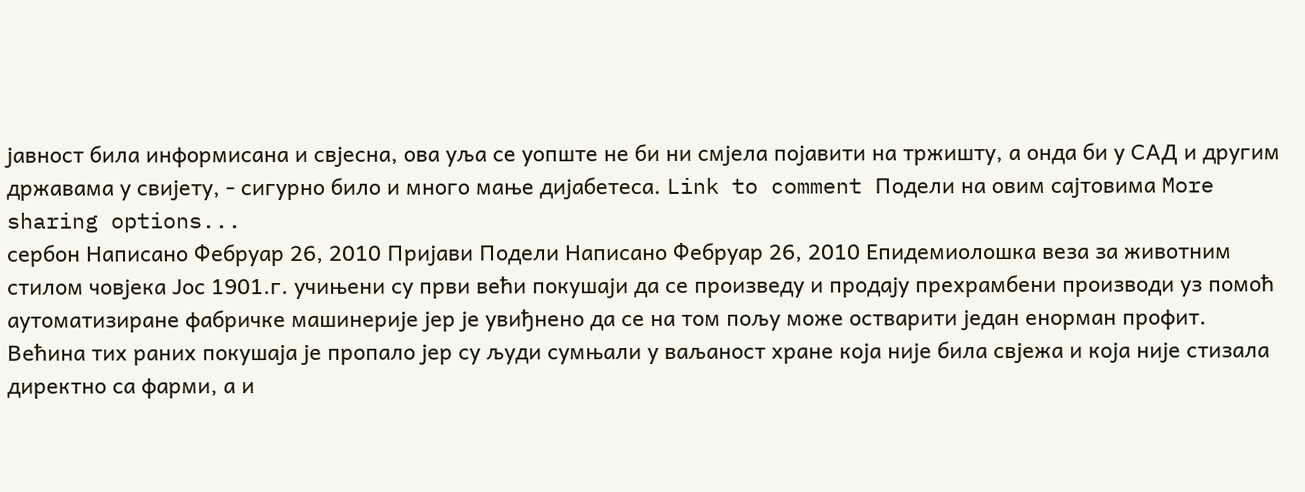јавност била информисана и свјесна, ова уља се уопште не би ни смјела појавити на тржишту, а онда би у САД и другим државама у свијету, - сигурно било и много мање дијабетеса. Link to comment Подели на овим сајтовима More sharing options...
сербон Написано Фебруар 26, 2010 Пријави Подели Написано Фебруар 26, 2010 Епидемиолошка веза за животним стилом човјека Јос 1901.г. учињени су први већи покушаји да се произведу и продају прехрамбени производи уз помоћ аутоматизиране фабричке машинерије јер је увиђнено да се на том пољу може остварити један енорман профит. Већина тих раних покушаја је пропало јер су људи сумњали у ваљаност хране која није била свјежа и која није стизала директно са фарми, а и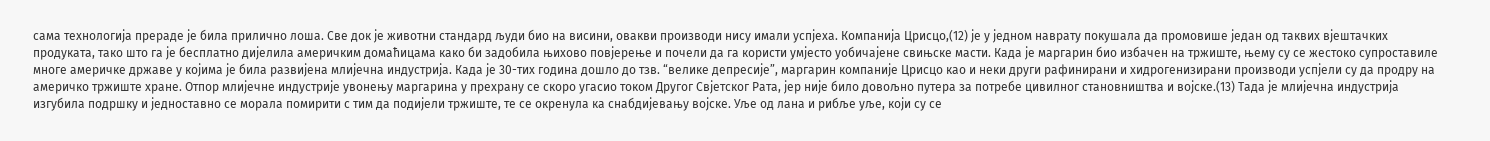сама технологија прераде је била прилично лоша. Све док је животни стандард људи био на висини, овакви производи нису имали успјеха. Компанија Црисцо,(12) је у једном наврату покушала да промовише један од таквих вјештачких продуката, тако што га је бесплатно дијелила америчким домаћицама како би задобила њихово повјерење и почели да га користи умјесто уобичајене свињске масти. Када је маргарин био избачен на тржиште, њему су се жестоко супроставиле многе америчке државе у којима је била развијена млијечна индустрија. Када је 30-тих година дошло до тзв. “велике депресије”, маргарин компаније Црисцо као и неки други рафинирани и хидрогенизирани производи успјели су да продру на америчко тржиште хране. Отпор млијечне индустрије увонењу маргарина у прехрану се скоро угасио током Другог Свјетског Рата, јер није било довољно путера за потребе цивилног становништва и војске.(13) Тада је млијечна индустрија изгубила подршку и једноставно се морала помирити с тим да подијели тржиште, те се окренула ка снабдијевању војске. Уље од лана и рибље уље, који су се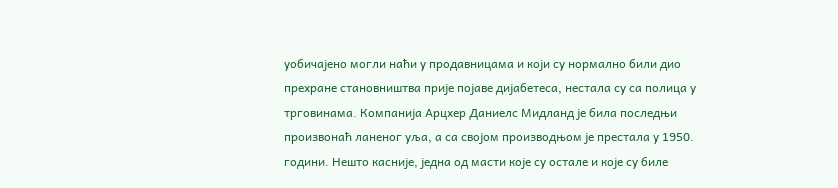уобичајено могли наћи у продавницама и који су нормално били дио прехране становништва прије појаве дијабетеса, нестала су са полица у трговинама. Компанија Арцхер Даниелс Мидланд је била последњи произвонаћ ланеног уља, а са својом производњом је престала у 1950. години. Нешто касније, једна од масти које су остале и које су биле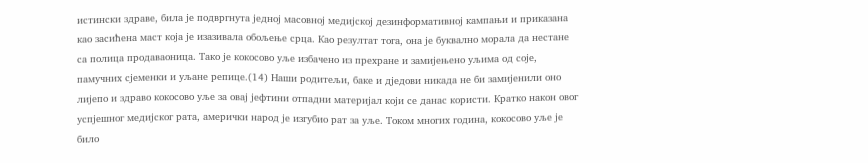истински здраве, била је подвргнута једној масовној медијској дезинформативној кампањи и приказана као засићена маст која је изазивала обољење срца. Као резултат тога, она је буквално морала да нестане са полица продаваоница. Тако је кокосово уље избачено из прехране и замијењено уљима од соје, памучних сјеменки и уљане репице.(14) Наши родитељи, баке и дједови никада не би замијенили оно лијепо и здраво кокосово уље за овај јефтини отпадни материјал који се данас користи. Кратко након овог успјешног медијског рата, амерички народ је изгубио рат за уље. Током многих година, кокосово уље је било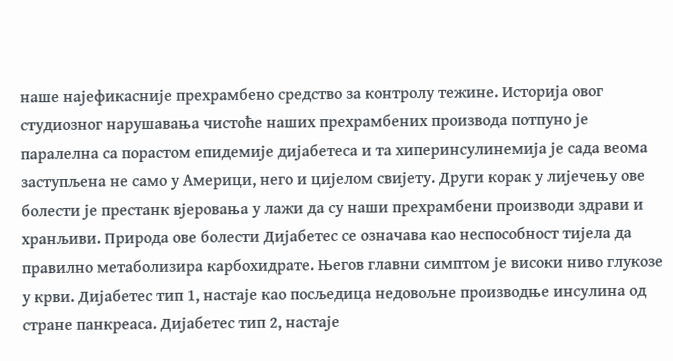наше најефикасније прехрамбено средство за контролу тежине. Историја овог студиозног нарушавања чистоће наших прехрамбених производа потпуно је паралелна са порастом епидемије дијабетеса и та хиперинсулинемија је сада веома заступљена не само у Америци, него и цијелом свијету. Други корак у лијечењу ове болести је престанк вјеровања у лажи да су наши прехрамбени производи здрави и хранљиви. Природа ове болести Дијабетес се означава као неспособност тијела да правилно метаболизира карбохидрате. Његов главни симптом је високи ниво глукозе у крви. Дијабетес тип 1, настаје као посљедица недовољне производње инсулина од стране панкреаса. Дијабетес тип 2, настаје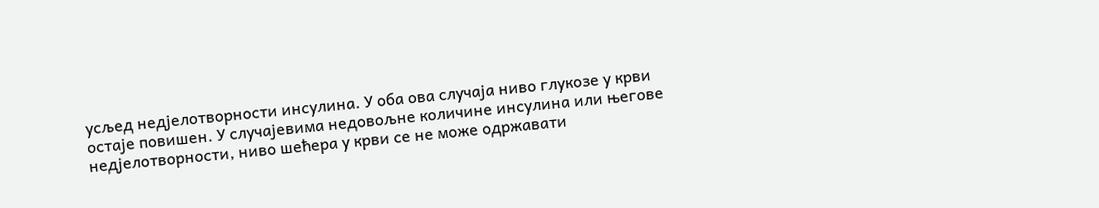усљед недјелотворности инсулина. У оба ова случаја ниво глукозе у крви остаје повишен. У случајевима недовољне количине инсулина или његове недјелотворности, ниво шећера у крви се не може одржавати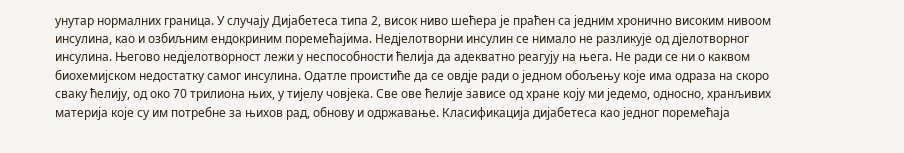унутар нормалних граница. У случају Дијабетеса типа 2, висок ниво шећера је праћен са једним хронично високим нивоом инсулина, као и озбиљним ендокриним поремећајима. Недјелотворни инсулин се нимало не разликује од дјелотворног инсулина. Његово недјелотворност лежи у неспособности ћелија да адекватно реагују на њега. Не ради се ни о каквом биохемијском недостатку самог инсулина. Одатле проистиће да се овдје ради о једном обољењу које има одраза на скоро сваку ћелију, од око 70 трилиона њих, у тијелу човјека. Све ове ћелије зависе од хране коју ми једемо, односно, хранљивих материја које су им потребне за њихов рад, обнову и одржавање. Класификација дијабетеса као једног поремећаја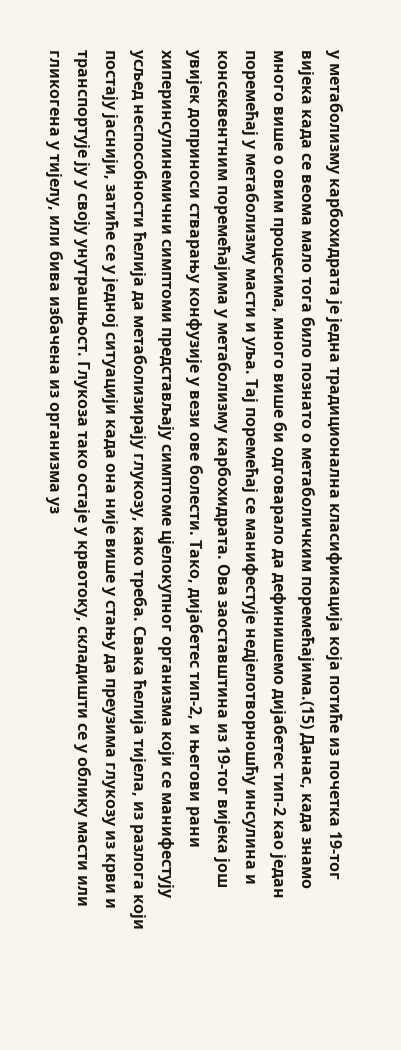у метаболизму карбохидрата је једна традиционална класификација која потиће из почетка 19-тог вијека када се веома мало тога било познато о метаболичким поремећајима.(15) Данас, када знамо много више о овим процесима, много више би одговарало да дефинишемо дијабетес тип-2 као један поремећај у метаболизму масти и уља. Тај поремећај се манифестује недјелотворношћу инсулина и консеквентним поремећајима у метаболизму карбохидрата. Ова заоставштина из 19-тог вијека још увијек доприноси стварању конфузије у вези ове болести. Тако, дијабетес тип-2, и његови рани хиперинсулинемични симптоми представљају симптоме цјелокупног организма који се манифестују усљед неспособности ћелија да метаболизирају глукозу, како треба. Свака ћелија тијела, из разлога који постају јаснији, затиће се у једној ситуацији када она није више у стању да преузима глукозу из крви и транспортује ју у своју унутрашњост. Глукоза тако остаје у крвотоку, складишти се у облику масти или гликогена у тијелу, или бива избачена из организма уз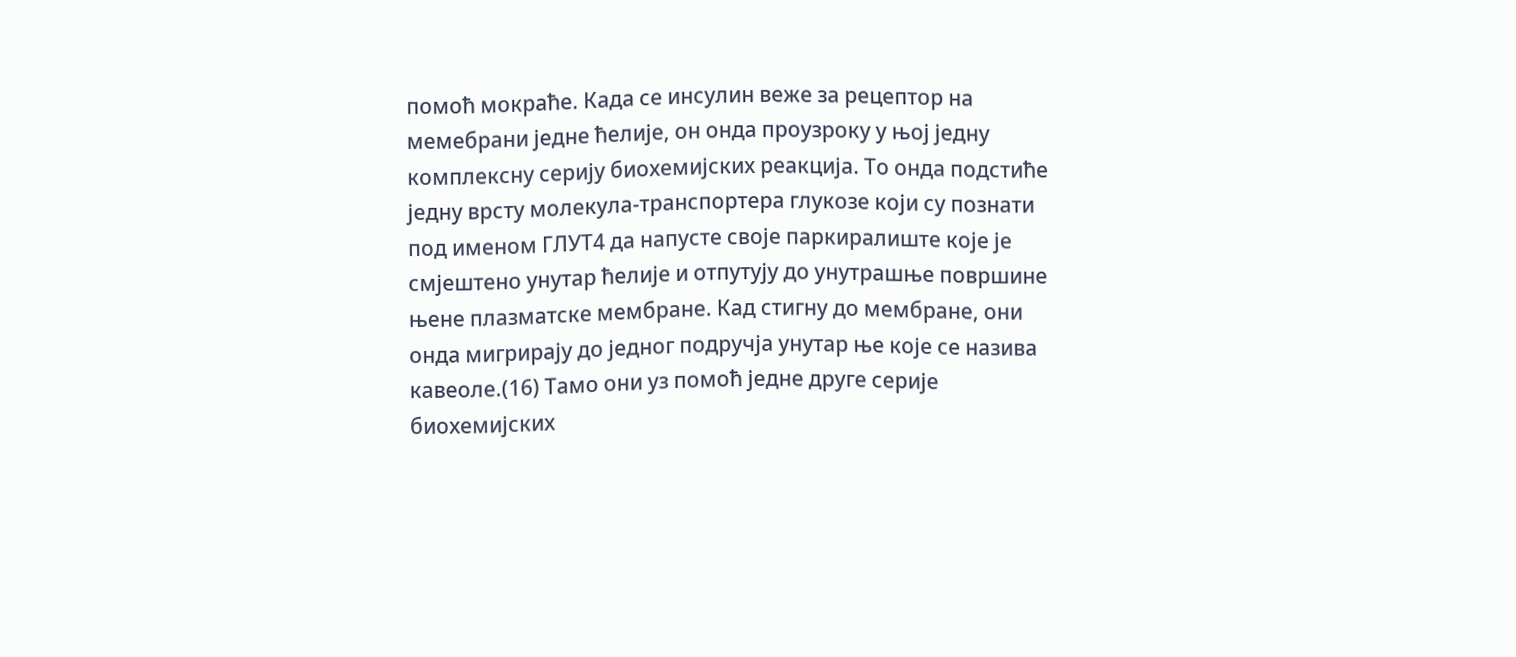помоћ мокраће. Када се инсулин веже за рецептор на мемебрани једне ћелије, он онда проузроку у њој једну комплексну серију биохемијских реакција. То онда подстиће једну врсту молекула-транспортера глукозе који су познати под именом ГЛУТ4 да напусте своје паркиралиште које је смјештено унутар ћелије и отпутују до унутрашње површине њене плазматске мембране. Кад стигну до мембране, они онда мигрирају до једног подручја унутар ње које се назива кавеоле.(16) Тамо они уз помоћ једне друге серије биохемијских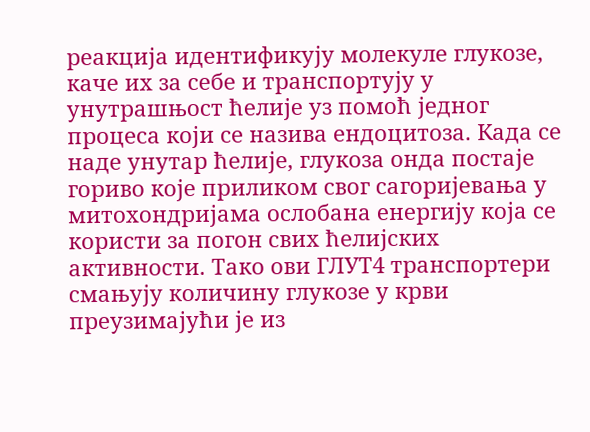реакција идентификују молекуле глукозе, каче их за себе и транспортују у унутрашњост ћелије уз помоћ једног процеса који се назива ендоцитоза. Када се наде унутар ћелије, глукоза онда постаје гориво које приликом свог сагоријевања у митохондријама ослобана енергију која се користи за погон свих ћелијских активности. Тако ови ГЛУТ4 транспортери смањују количину глукозе у крви преузимајући је из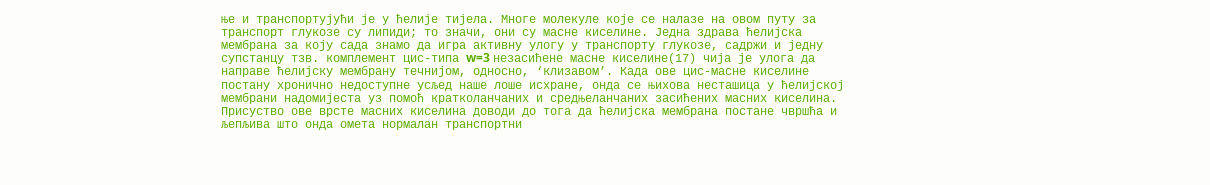ње и транспортујући је у ћелије тијела. Многе молекуле које се налазе на овом путу за транспорт глукозе су липиди; то значи, они су масне киселине. Једна здрава ћелијска мембрана за коју сада знамо да игра активну улогу у транспорту глукозе, садржи и једну супстанцу тзв. комплемент цис-типа w=3 незасићене масне киселине(17) чија је улога да направе ћелијску мембрану течнијом, односно, ‘клизавом’. Када ове цис-масне киселине постану хронично недоступне усљед наше лоше исхране, онда се њихова несташица у ћелијској мембрани надомијеста уз помоћ кратколанчаних и средњеланчаних засићених масних киселина. Присуство ове врсте масних киселина доводи до тога да ћелијска мембрана постане чвршћа и љепљива што онда омета нормалан транспортни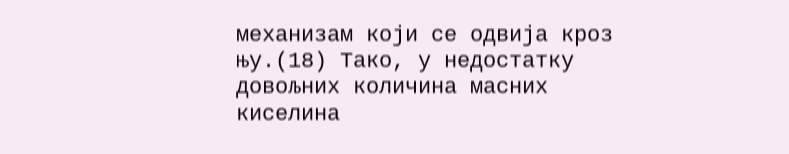механизам који се одвија кроз њу.(18) Тако, у недостатку довољних количина масних киселина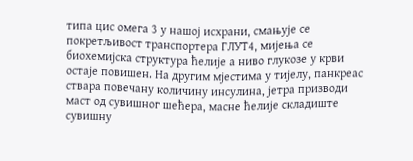типа цис омега 3 у нашој исхрани, смањује се покретљивост транспортера ГЛУТ4, мијења се биохемијска структура ћелије а ниво глукозе у крви остаје повишен. На другим мјестима у тијелу, панкреас ствара повечану количину инсулина, јетра призводи маст од сувишног шећера, масне ћелије складиште сувишну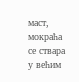маст, мокраћа се ствара у већим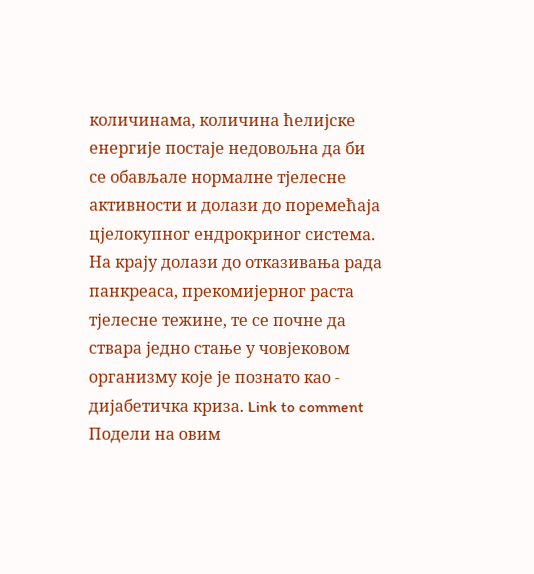количинама, количина ћелијске енергије постаје недовољна да би се обављале нормалне тјелесне активности и долази до поремећаја цјелокупног ендрокриног система. На крају долази до отказивања рада панкреаса, прекомијерног раста тјелесне тежине, те се почне да ствара једно стање у човјековом организму које је познато као - дијабетичка криза. Link to comment Подели на овим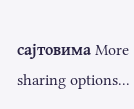сајтовима More sharing options...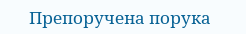Препоручена порука